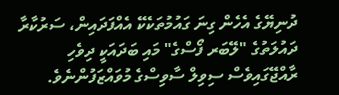ދުނިޔޭގެ އެހެން ގިނަ ގައުމުތަކެކޭ އެއްފަދައިން، ސަރުކާރާ ދައުލަތުގެ "ލޭބަރ ފޯސްގެ" މައި ބަދައަކީ ދިވެހި ރާއްޖޭގައިވެސް ސިވިލް ސާވިސްގެ މުވައްޒަފުންނެވެ.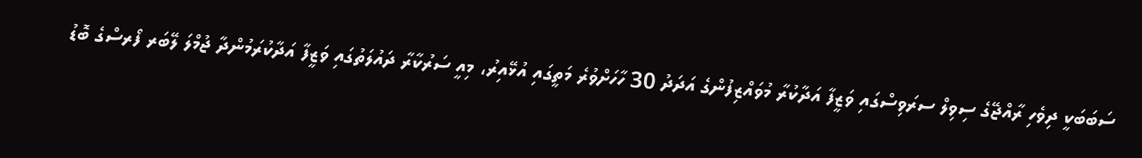ސަބަބަކީ ދިވެހި ރާއްޖޭގެ ސިވިލް ސރަވިސްގައި ވަޒީފާ އަދާކުރާ މުވައްޒިފުންގެ އަދަދު 30 ހާހަށްވުރެ މަތީގައި އުޅޭއިރު، މިއީ ސަރުކާރާ ދައުލަތުގައި ވަޒީފާ އަދާކުރަމުންދާ ޖުމްލަ ލޭބަރ ފޯރސްގެ ބޮޑު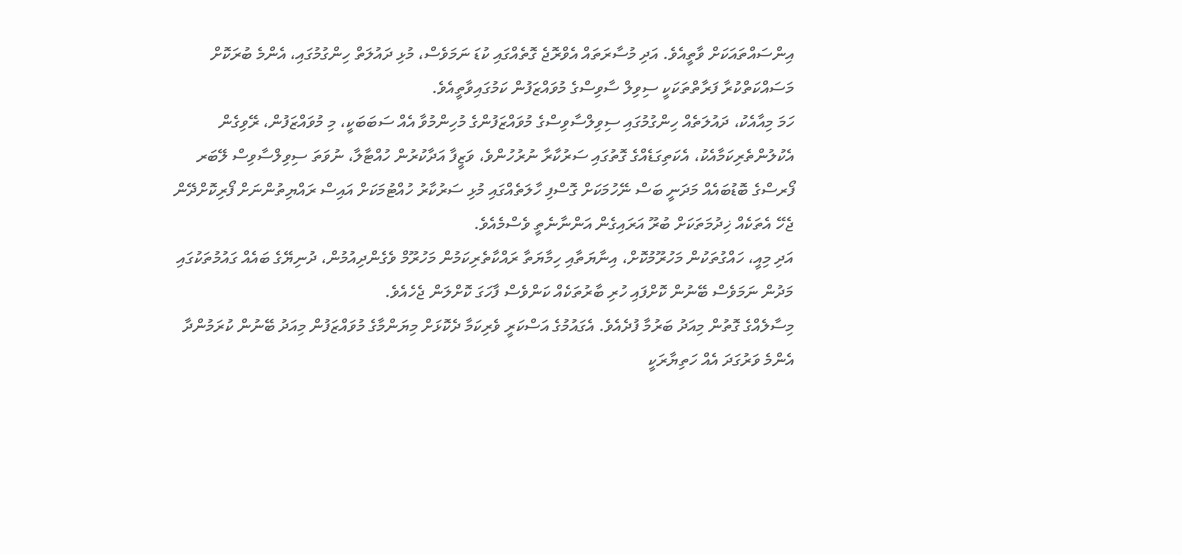އިންސައްތައަކަށް ވާތީއެވެ. އަދި މުސާރަތައް އެވްރޮޖެ ގޮތެއްގައި ކުޑަ ނަމަވެސް، މުޅި ދައުލަތް ހިންގުމުގައި، އެންމެ ބުރަކޮށް މަސައްކަތްކުރާ ފަރާތްތަކަކީ ސިވިލް ސާވިސްގެ މުވައްޒަފުން ކަމުގައިވާތީއެވެ.
ހަމަ މިއާއެކު، ދައުލަތެއް ހިންގުމުގައި ސިވިލްސާވިސްގެ މުވައްޒަފުންގެ މުހިންމުވާ އެއް ސަބަބަކީ، މި މުވައްޒަފުން، ރޭވިގެން އެކުލުންތެރިކަމާއެކު، އެކަތިގަޑެއްގެ ގޮތުގައި ސަރުކާރާ ނުރުހުންވެ، ވަޒީފާ އަދާކުރުން ހުއްޓާލާ، ނުވަތަ ސިވިލްސާވިސް ލޭބަރ ފޯރސްގެ ބޮޑުބައެއް މަދަނީ ބަސް ނޭހުމަކަށް ގޮސްފި ހާލަތެއްގައި މުޅި ސަރުކާރު ހުއްޓުމަކަށް އައިސް ރައްޔިތުންނަށް ފޯރިކޮށްދޭން ޖެހޭ އެތަކެއް ޚިދުމަތަކަށް ބުރޫ އަރައިގެން އަންނާނެތީ ވެސްމެއެވެ.
އަދި މިއީ، ހައްގުތަކުން މަހުރޫމުކޮށް، އިނާޔަތާއި ހިމާޔަތާ ރައްކާތެރިކަމުން މަހުރޫމް ވެގެންދިއުމުން، ދުނިޔޭގެ ބައެއް ގައުމުތަކުގައި މަދުން ނަމަވެސް ބޭނުން ކޮށްފައި ހުރި ބާރުތަކެއް ކަންވެސް ފާހަގަ ކޮށްލަން ޖެހެއެވެ.
މިސާލެއްގެ ގޮތުން މިއަދު ބަރުމާ ފުދެއެވެ. އެގައުމުގެ އަސްކަރީ ވެރިކަމާ ދެކޮޅަށް މިޔަންމާގެ މުވައްޒަފުން މިއަދު ބޭނުން ކުރަމުންދާ އެންމެ ވަރުގަދަ އެއް ހަތިޔާރަކީ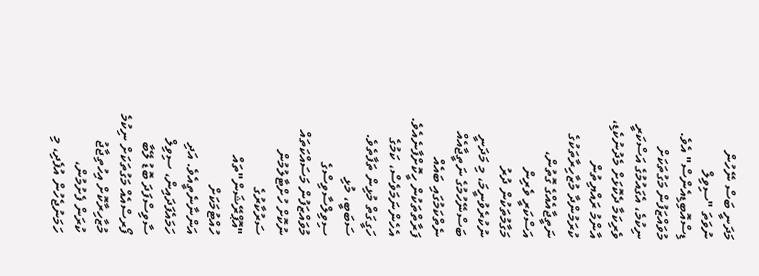މަދަނީ ބަސް ނޭހުން ނުވަތަ "ސިވިލް ޑިސްއޮބިޑިއެންސް" އެވެ. މުވައްޒަފުން މަގުތަކަށް ނިކުމެ، އެގައުމުގެ އަސްކަރީ ވެރިކަމާ ދެކޮޅަށް މެދުނުކެޑި، އާންމު ރައްޔިތުން ކުރަމުންދާ މުޒާހިރާތަކުގެ ނަތީޖާއެއްގެ ގޮތުން، އަސްކަރީ ވެރިން މަގާމުތަކުން ދުރު ނުކުރެވުނީމަ، މި މަދަނީ ބަސްނޭހުމުގެ ނަތީޖާއެއް ނެތްކަމުގައި ބައެއް ފަރާތްތަކުން ހީކޮށްފާނެއެވެ.
އެހެންނަމަވެސް، ކަމުގެ ހަގީގަތް މުޅިން ތަފާތެވެ. ސަބަބީ، މުޅި ސިވިލްސާވިސްގެ މުވައްޒަފުން މަސައްކަތައް ނުކޮށް ހުށްޓާލުމުން ސަރުކާރުގެ "އޮޕްރޭޝަން"ތައް ހުއްޓުމަކަށް އަންނާނެތީއެވެ. އަދި ހަމައެފަދައިން، ސިވިލް ސާވިސްފަދަ ބޮޑު ލޭބާ ފޯރސްއެއް މަގުތަކަށް ނިކުމެ މުޒާހިރާކޮށް އިހުތިޖާޖު ކުރަން ފެށުމުން، ހަމަނުޖެހުން އުފެދި، މި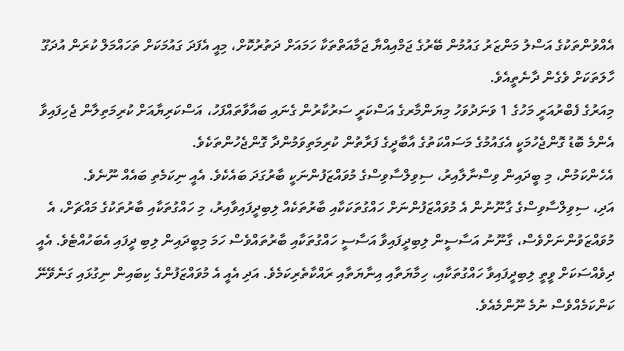އެއްވުންތަކުގެ އަސްލު މަންޒަރު ގައުމުން ބޭރުގެ ޖަމްއިއްޔާ ޖަމާއަތްތަކާ ހަމައަށް ދަތުރުކޮށް، މިއީ އެފަދަ ގައުމަކަށް ތަހައްމަލް ކުރަން އުދަގޫ ހާލަތަކަށް ވެގެން ދާނެތީއެވެ.
މިއަރުގެ ފެބްރުއަރީ މަހުގެ 1 ވަނަދުވަހު މިޔަންމާރގެ އަސްކަރީ ސަރުކާރުން ގެނައި ބައާވާތައްފަހު، އަސްކަރިޔާއަށް ކުރިމަތިލާން ޖެހިފައިވާ އެންމެ ބޮޑު ގޮންޖެހުމަކީ އެގައުމުގެ މަސައްކަތުގެ އާބާދީގެ ފަރާތުން ކުރިމަތިވަމުންދާ ގޮންޖެހުންތަކެވެ.
އެހެންކަމުން، މި ބީދައިން ވިސްނާލާއިރު، ސިވިލްސާވިސްގެ މުވައްޒަފުންނަކީ ބާރުގަދަ ބައެކެވެ. އެއީ ނިކަމެތި ބައެއް ނޫނެވެ.
އަދި، ސިވިލްސާވިސްގެ ގާނޫނުން އެ މުވައްޒަފުންނަށް ހައްގުތަކަކާއި ބާރުތަކެއް ލިބިދީފައިވާއިރު، މި ހައްގުތަކާއި ބާރުތަކުގެ މައްޗަށް، އެ މުވައްޒަވުންނަށްވެސް، ގާނޫނު އަސާސީން ލިބިދީފައިވާ އަސާސީ ހައްގުތަކާއި ބާރުތައްވެސް ހަމަ މިބީދައިން ލިބި ދީފައި އެބަހުއްޓެވެ. އެއީ ދިވެއްސަކަށް ވީތީ ލިބިދީފައިވާ ހައްގުތަކާއި، ހިމާޔަތާއި އިނާޔަތާއި ރައްކާތެރިކަމެވެ. އަދި އެއީ އެ މުވައްޒަފުންގެ ކިބައިން ނިގުޅައި ގަނެވޭނޭ ކަންކަމެއްވެސް ނުމެ ނޫންމެއެވެ.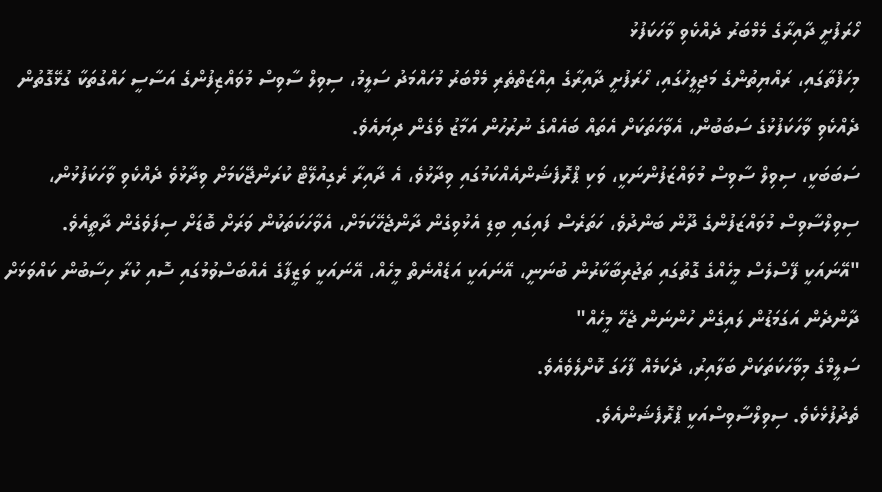ހޯރަފުށީ ދާއިރާގެ މެމްބަރު ދެއްކެވި ވާހަކަފުޅު
މިހަފްތާގައި، ރައްޔިތުންގެ މަޖިލީހުގައި، ހޯރަފުށީ ދާއިރާގެ އިއްޒަތްތެރި މެމްބަރު މުހައްމަދު ސަލީމު، ސިވިލް ސާވިސް މުވައްޒިފުންގެ އަސާސީ ހައްގުތަކާ ގުޅޭގޮތުން ދެއްކެވި ވާހަކަފުޅުގެ ސަބަބުން، އެވާހަތަކަށް އެތައް ބައެއްގެ ނުރުހުން އަމާޒު ވެގެން ދިޔައެވެ.
ސަބަބަކީ، ސިވިލް ސާވިސް މުވައްޒަފުންނަކީ، ވަކި ޕްރޮފެޝަންއެއްކަމުގައި ވިދާޅުވެ، އެ ދާއިރާ ރެގިއުލޭޓް ކުރަންޖޭކަމަށް ވިދާޅުވެ ދެއްކެވި ވާހަކަފުޅުން، ސިވިލްސާވިސް މުވައްޒަފުންގެ ދޫން ބަންދުވެ، ހަތަރެސް ފައިގައި ބިޑި އެޅުވިގެން ދާންޖެހޭކަމަށް، އެވާހަކަތަކުން ވަރަށް ބޮޑަށް ސިފަވެގެން ދާތީއެވެ.
"އޭނައަކީ ފޭސްލެސް މީހެއްގެ ގޮތުގައި ތަޖުރިބާކާރުން ބުނަނީ، އޭނައަކީ އަޑެއްނެތް މީހެއް، އޭނައަކީ ވަޒީފާގެ އެއްބަސްވުމުގައި ސޮއި ކުރާ ހިސާބުން ކައްވަޅަށް ދާންދެން އަގަމަޑުން ލައިގެން ހުންނަން ޖެހޭ މީހެއް"
ސަލީމްގެ މިވާހަކަތަކަށް ބަލާއިރު، ދެކަމެއް ފާހަގަ ކޮށްލެވެއެވެ.
ތެދުފުޅެކެވެ. ސިވިލްސާވިސްއަކީ ޕްރޮފެޝަންއެވެ.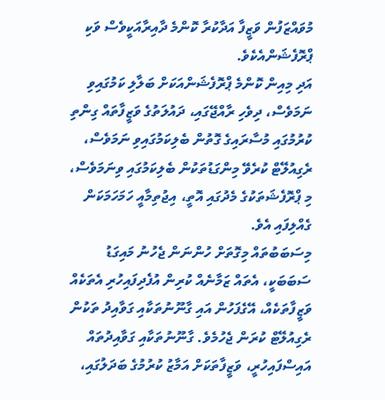މުވައްޒަފުން ވަޒީފާ އަދާކުރާ ކޮންމެ ދާއިރާއަކީވެސް ވަކި ޕްރޮފެޝަންއެކެވެ.
އަދި މިއިން ކޮންމެ ޕްރޮފެޝަންއަކަށް ބަލާލި ކަމުގައިވި ނަމަވެސް، ދިވެހި ރާއްޖޭގައި، ދައުލަތުގެ ވަޒީފާތައް ގިންތި ކުރުމުގައި މުސާރައިގެ ގޮތުން ބެލިކަމުގައިވި ނަމަވެސް، ރެގިއުލޭޓް ކުރެވޭ މިންގަޑުތަކުން ބެލިކަމުގައި ވިނަމަވެސް، މި ޕްރޮފެޝަތަކުގެ މެދުގައި އޮތީ، އިޖުތިމާއީ ހަމަހަމަކަން ގެއްލިފައި އެވެ.
މިސަބަބުތައް މިގޮތަށް ހުންނަން ޖެހުނު މައިގަޑު ސަބަބަކީ، އެތައް ޒަމާނެއް ކުރިން އުފެދިފައިހުރި އެތަކެއް ވަޒީފާތަކެއް، އޭގެފަހުން އައި ގާނޫނުތަކާއި ގަވާއިދު ތަކުން ރެގިއުލޭޓް ކުރަން ޖެހުމެވެ. ގާނޫނުތަކާއި ގަވާއިދުތައް އައިސްފައިހުރީ، ވަޒީފާތަކަށް އަމާޒު ކުރުމުގެ ބަދަލުގައި،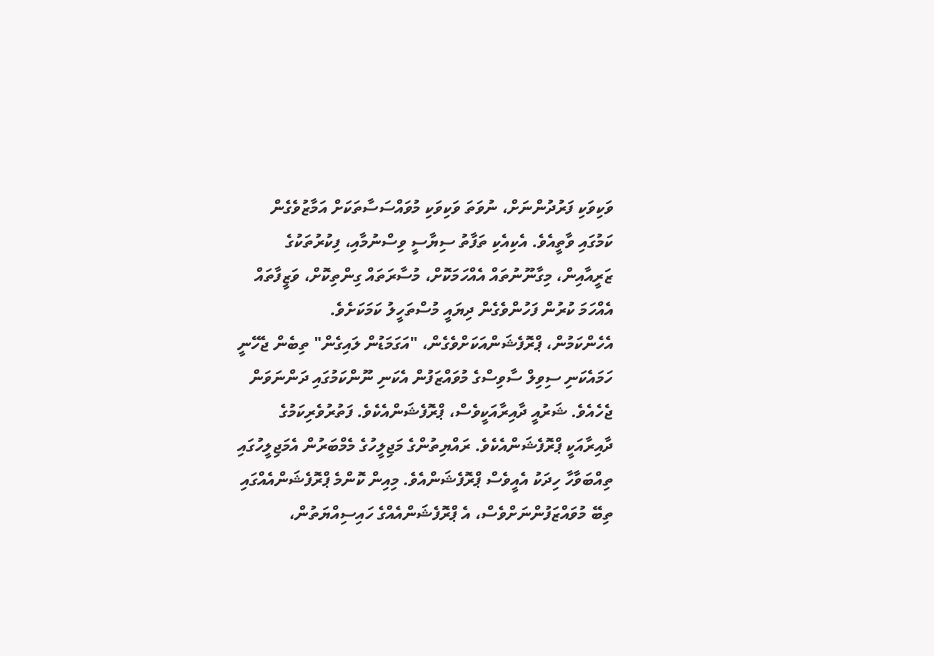ވަކިވަކި ފަރުދުންނަށް، ނުވަތަ ވަކިވަކި މުވައްސަސާތަކަށް އަމާޒުވެގެން ކަމުގައި ވާތީއެވެ. އެކިއެކި ތަފާތު ސިޔާސީ ވިސްނުމާއި، ފިކުރުތަކުގެ ޒަރީއާއިން، މިގާނޫނުތައް އެއްހަމަކޮށް، މުސާރަތައް ގިންތިކޮށް، ވަޒީފާތައް އެއްހަމަ ކުރުން ފަހުންވެގެން ދިޔައީ މުސްތަހީލު ކަމަކަށެވެ.
އެހެންކަމުން، ޕްރޮފެޝަންއަކަށްވެގެން، "އަގަމަޑުން ލައިގެން" ތިބެން ޖެހޭނީ ހަމައެކަނި ސިވިލް ސާވިސްގެ މުވައްޒަފުން އެކަނި ނޫންކަމުގައި ދަންނަވަން ޖެހެއެވެ. ޝަރުއީ ދާއިރާއަކީވެސް، ޕްރޮފެޝަންއެކެވެ. ފަތުރުވެރިކަމުގެ ދާއިރާއަކީ ޕްރޮފެޝަންއެކެވެ. ރައްޔިތުންގެ މަޖިލީހުގެ މެމްބަރުން އެމަޖިލީހުގައި ތިއްބަވާހާ ހިދަކު އެއީވެސް ޕްރޮފެޝަންއެވެ. މިއިން ކޮންމެ ޕްރޮފެޝަންއެއްގައި ތިބޭ މުވައްޒަފުންނަށްވެސް، އެ ޕްރޮފެޝަންއެއްގެ ހައިސިއްޔަތުން،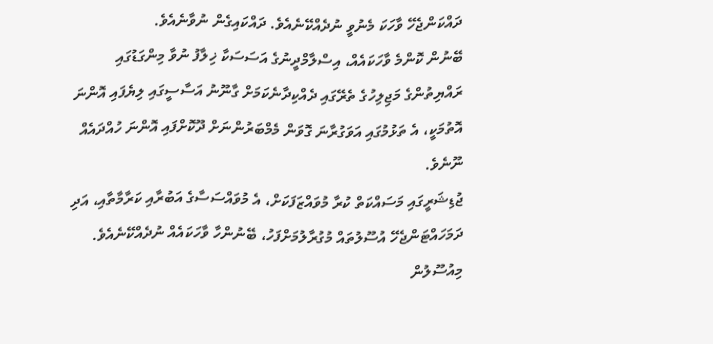ދައްކަންޖެހޭ ވާހަކަ މެނުވީ ނުދެއްކޭނެއެވެ. ދައްކައިގެން ނުވާނެއެވެ.
ބޭނުން ކޮންމެ ވާހަކައެއް، އިސްލާމްދީނުގެ އަސަސަކާ ޚިލާފު ނުވާ މިންގަޑުގައި ރައްޔިތުންގެ މަޖިލިހުގެ ތެރޭގައި ދެއްކިދާނެކަމަށް ގާނޫނު އަސާސީގައި ލިޔެފައި އޮންނަ އޮތުމަކީ، އެ ތަޅުމުގައި އަވަގުރާނަ ގޮވަން މެމްބަރުންނަށް ދޫކޮށްފައި އޮންނަ ހުއްދައެއް ނޫނެވެ.
ޖުޑިޝަރީގައި މަސައްކަތް ކުރާ މުވައްޒަފަކަށް، އެ މުވައްސަސާގެ އަބުރާއި ކަރާމާތާއި، އަދި ދަމަހައްޓަންޖެހޭ އުސޫލުތައް މުގުރާލުމަށްފަހު، ބޭނުންހާ ވާހަކައެއް ނުދެއްކޭނެއެވެ.
މިއުސޫލުން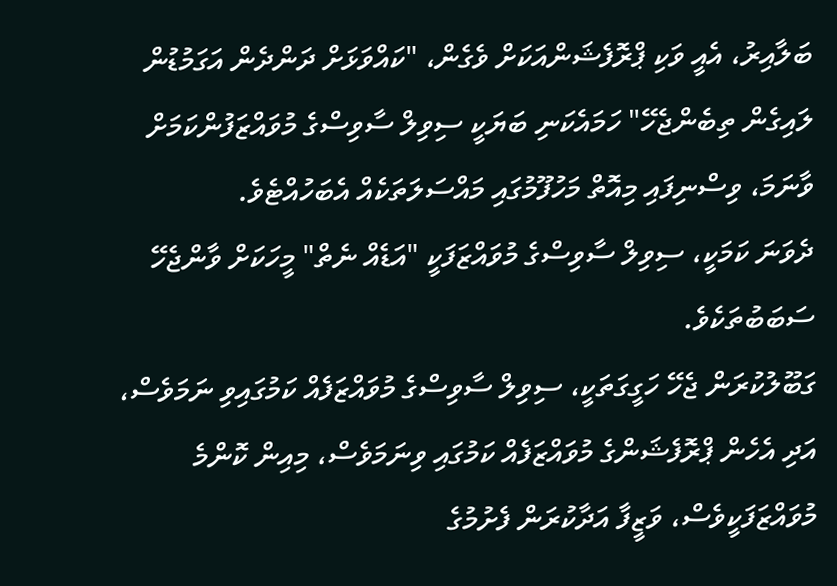ބަލާއިރު، އެއީ ވަކި ޕްރޮފެޝަންއަކަށް ވެގެން، "ކައްވަޅަށް ދަންދެން އަގަމުޑުން ލައިގެން ތިބެންޖެހޭ" ހަމައެކަނި ބަޔަކީ ސިވިލް ސާވިސްގެ މުވައްޒަފުންކަމަށް ވާނަމަ، ވިސްނިފައި މިއޮތް މަހުފޫމުގައި މައްސަލަތަކެއް އެބަހުއްޓެވެ.
ދެވަނަ ކަމަކީ، ސިވިލް ސާވިސްގެ މުވައްޒަފަކީ "އަޑެއް ނެތް" މީހަކަށް ވާންޖެހޭ ސަބަބުތަކެވެ.
ގަބޫލުކުރަން ޖެހޭ ހަގީގަތަކީ، ސިވިލް ސާވިސްގެ މުވައްޒަފެއް ކަމުގައިވި ނަމަވެސް، އަދި އެހެން ޕްރޮފެޝަންގެ މުވައްޒަފެއް ކަމުގައި ވިނަމަވެސް، މިއިން ކޮންމެ މުވައްޒަފަކީވެސް، ވަޒީފާ އަދާކުރަން ފެށުމުގެ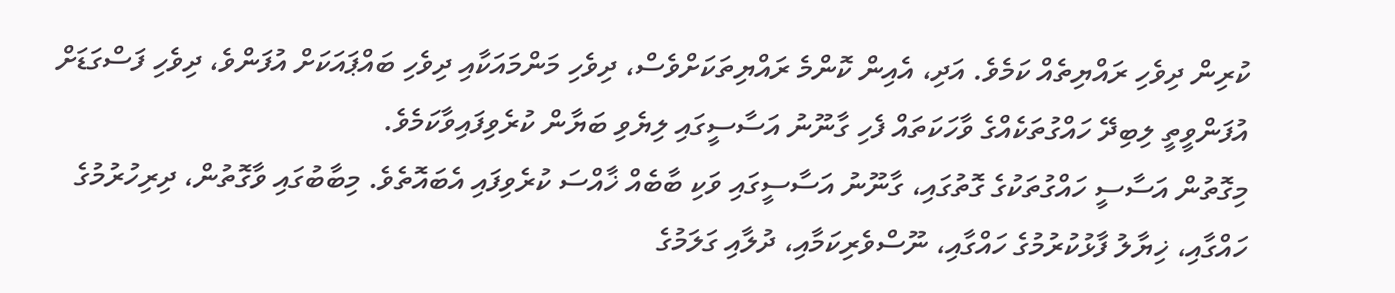ކުރިން ދިވެހި ރައްޔިތެއް ކަމެވެ. އަދި، އެއިން ކޮންމެ ރައްޔިތަކަށްވެސް، ދިވެހި މަންމައަކާއި ދިވެހި ބައްޕައަކަށް އުފަންވެ، ދިވެހި ފަސްގަޑަށް އުފަންވީތީ ލިބިދޭ ހައްގުތަކެއްގެ ވާހަކަތައް ފެހި ގާނޫނު އަސާސީގައި ލިޔެވި ބަޔާން ކުރެވިފައިވާކަމެވެ.
މިގޮތުން އަސާސީ ހައްގުތަކުގެ ގޮތުގައި، ގާނޫނު އަސާސީގައި ވަކި ބާބެއް ޚާއްސަ ކުރެވިފައި އެބައޮތެވެ. މިބާބުގައި ވާގޮތުން، ދިރިހުރުމުގެ ހައްގާއި، ޚިޔާލު ފާޅުކުރުމުގެ ހައްގާއި، ނޫސްވެރިކަމާއި، ދުލާއި ގަލަމުގެ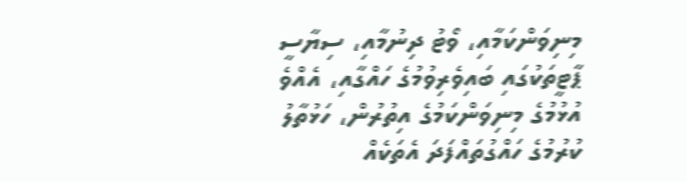މިނިވަންކަމާއި، ވޯޓު ދިނުމާއި، ސިޔާސީ ޕާޓީތަކުގައި ބައިވެރިވުމުގެ ހައްގާއި، އެއްވެ އުޅުމުގެ މިނިވަންކަމުގެ އިތުރުން، ހަޅުތާލު ކުރުމުގެ ހައްގުތައްފަދަ އެތަކެއް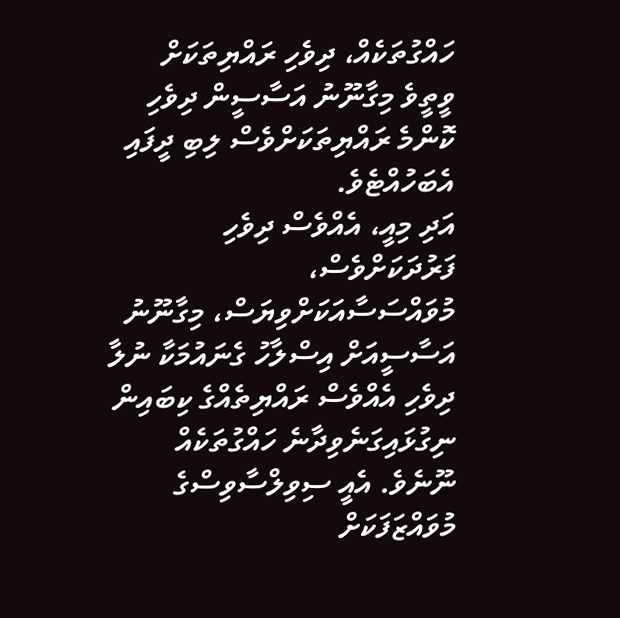ހައްގުތަކެއް، ދިވެހި ރައްޔިތަކަށް ވީތީވެ މިގާނޫނު އަސާސީން ދިވެހި ކޮންމެ ރައްޔިތަކަށްވެސް ލިބި ދީފައި އެބަހުއްޓެވެ.
އަދި މިއީ، އެއްވެސް ދިވެހި ފަރުދަކަށްވެސް، މުވައްސަސާއަކަށްވިޔަސް، މިގާނޫނު އަސާސީއަށް އިސްލާހު ގެނައުމަކާ ނުލާ ދިވެހި އެއްވެސް ރައްޔިތެއްގެ ކިބައިން ނިގުޅައިގަނެވިދާނެ ހައްގުތަކެއް ނޫނެވެ. އެއީ ސިވިލްސާވިސްގެ މުވައްޒަފަކަށް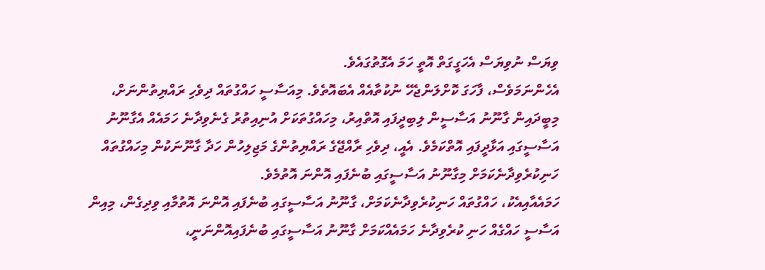ވިޔަސް ނުވިޔަސް އެހަގީގަތް އޮތީ ހަމަ އެގޮތުގައެވެ.
އެހެންނަމަވެސް، ފާހަގަ ކޮށްލަންޖެހޭ ނުކުތާއެއް އެބައޮތެވެ. މިއަސާސީ ހައްގުތައް ދިވެހި ރައްޔިތުންނަށް، މިބީދައިން ގާނޫނު އަސާސީން ލިބިދީފައި އޮތްއިރު، މިހައްގުތަކަށް އުނިއިތުރު ގެނެވިދާނެ ހަމައެއް އެގާނޫނު އަސާސީގައި އަޅާދީފައި އޮތްކަމެވެ. އެއީ، ދިވެހި ރާއްޖޭގެ ރައްޔިތުންގެ މަޖިލިހުން ހަދާ ގާނޫނަކުން މިހައްގުތައް ހަނިކުރެވިދާނެކަމަށް މިގާނޫނު އަސާސީގައި ބުނެފައި އޮންނަ އޮތުމެވެ.
ހަމައެއާއިއެކު، ހައްގުތައް ހަނިކުރެވިދާނެކަމަށް، ގާނޫނު އަސާސީގައި ބުނެފައި އޮންނަ އޮތުމާއި ވިދިގެން، މިއިން އަސާސީ ހައްގެއް ހަނި ކުރެވިދާނެ ހަމައެއްކަމަށް ގާނޫނު އަސާސީގައި ބުނެފައިއޮންނަނީ،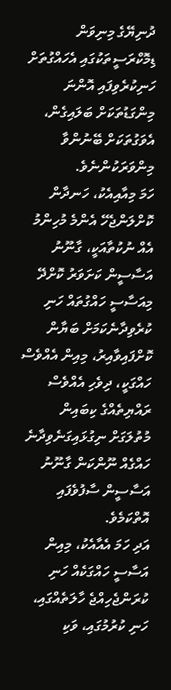ދުނިޔޭގެ މިނިވަން ޑިމޮކްރަސީތަކުގައި އެހައްގުތަށް ހަނިކުރެވިފައި އޮންނަ މިންގަޑުތަކަށް ބަލައިގެން، އެވަގުތަކަށް ބޭނުންވާ މިންވަރަކުންނެވެ.
ހަމަ މިއާއިއެކު، ހަނދާން ކޮށްލަންޖެހޭ އެންމެ މުހިންމު އެއް ނުކުތާއަކީ، ގާނޫނު އަސާސީން ކަށަވަރު ކޮށްދޭ މިއަސާސީ ހައްގުތައް ހަނި ކުރެވިދާނެކަމަށް ބަޔާން ކޮށްފައިވާއިރު، މިއިން އެއްވެސް ހައްގަކީ، ދިވެހި އެއްވެސް ރައްޔިތެއްގެ ކިބައިން މުތުލަގަށް ނިގުޅައިގަނެވިދާނެ ހައްގެއް ނޫންކަން ގާނޫނު އަސާސީން ސާފުވެފައި އޮތްކަމެވެ.
އަދި ހަމަ އެއާއެކު، މިއިން އަސާސީ ހައްގަކެއް ހަނި ކުރަންޖެހިއްޖެ ހާލަތެއްގައި، ހަނި ކުރުމުގައި، ވަކި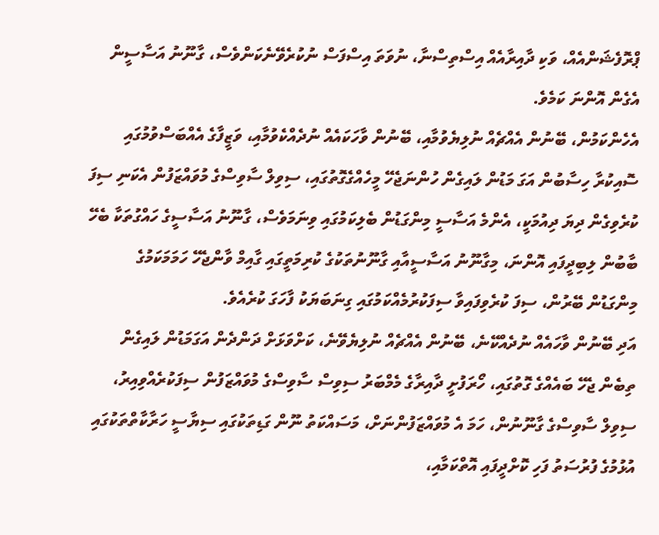ޕްރޮފެޝަންއެއް، ވަކި ދާއިރާއެއް އިސްތިސްނާ، ނުވަތަ އިސްފަސް ނުކުރެވޭނެކަންވެސް، ގާނޫނު އަސާސީން އެގެން އޮންނަ ކަމެވެ.
އެހެންކަމުން، ބޭނުން އެއްޗެއް ނުލިޔެވުމާއި، ބޭނުން ވާހަކައެއް ނުދެއްކެވުމާއި، ވަޒީފާގެ އެއްބަސްވުމުގައި ސޮއިކުރާ ހިސާބުން އަގަ މަޑުން ލައިގެން ހުންނަޖެހޭ މީހެއްގެގޮތުގައި، ސިވިލް ސާވިސްގެ މުވައްޒަފުން އެކަނި ސިފަ ކުރެވިގެން ދިޔަ ދިއުމަކީ، އެންމެ އަސާސީ މިންގަޑުން ބެލިކަމުގައި ވިނަމަވެސް، ގާނޫނު އަސާސީގެ ހައްގުތަކާ ބެހޭ ބާބުން ލިބިދީފައި އޮންނަ، މިގާނޫނު އަސާސީއާއި ގާނޫނުތަކުގެ ކުރިމަތީގައި ގާއިމް ވާންޖެހޭ ހަމަމަކަމުގެ މިންގަޑުން ބޭރުން، ސިފަ ކުރެވިފައިވާ ސިފަކުރުމެއްކަމުގައި ގިނަބަޔަކު ފާހަގަ ކުރެއެވެ.
އަދި ބޭނުން ވާހައެއް ނުދެއްކޭނެ، ބޭނުން އެއްޗެއް ނުލިޔެވޭނެ، ކަށްވަޅަށް ދަންދެން އަގަމަޑުން ލައިގެން ތިބެން ޖެހޭ ބައެއްގެ ގޮތުގައި، ހޯރަފުށީ ދާއިރާގެ މެމްބަރު ސިވިސް ސާވިސްގެ މުވައްޒަފުން ސިފަކުރެއްވިއިރު، ސިވިލް ސާވިސްގެ ގާނޫނުން، ހަމަ އެ މުވައްޒަފުންނަށް، މަސައްކަތު ނޫން ގަޑިތަކުގައި ސިޔާސީ ހަރާކާތްތަކުގައި އުޅުމުގެ ފުރުސަތު ފަހި ކޮށްދީފައި އޮތްކަމާއި،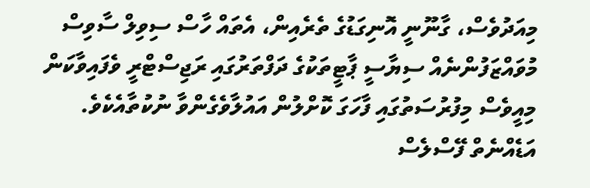މިއަދުވެސް، ގާނޫނީ އޮނިގަޑުގެ ތެރެއިން، އެތައް ހާސް ސިވިލް ސާވިސް މުވައްޒަފުންނެއް ސިޔާސީ ޕާޓީތަކުގެ ދަފްތަރުގައި ރަޖިސްޓްރީ ވެފައިވާކަން މިއީވެސް މިފުރުސަތުގައި ފާހަގަ ކޮށްލުން އައުލާވެގެންވާ ނުކުތާއެކެވެ.
އަޑެއްނެތް ފޭސްލެސް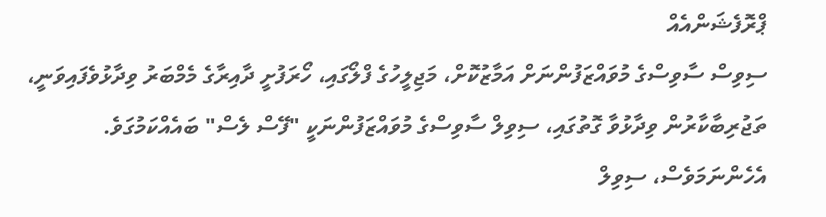ޕްރޮފެޝަންއެއް
ސިވިސް ސާވިސްގެ މުވައްޒަފުންނަށް އަމާޒުކޮށް، މަޖިލީހުގެ ފްލޯގައި، ހޯރަފުށީ ދާއިރާގެ މެމްބަރު ވިދާޅުވެފައިވަނީ، ތަޖުރިބާކާރުން ވިދާޅުވާ ގޮތުގައި، ސިވިލް ސާވިސްގެ މުވައްޒަފުންނަކީ "ފޭސް ލެސް" ބައެއްކަމުގަވެ.
އެހެންނަމަވެސް، ސިވިލް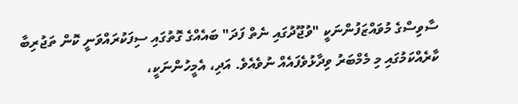ސާވިސްގެ މުވައްޒަފުންނަކީ "ވުޖޫދުގައި ނެތް ފަދަ" ބައެއްގެ ގޮތުގައި ސިފަކުރައްވަނީ ކޮން ތަޖުރިބާ ކާރެއްކަމުގައި މި މެމްބަރު ވިދާޅުވެފައެއް ނުވެއެވެ. އަދި، އެމީހުންނަކީ،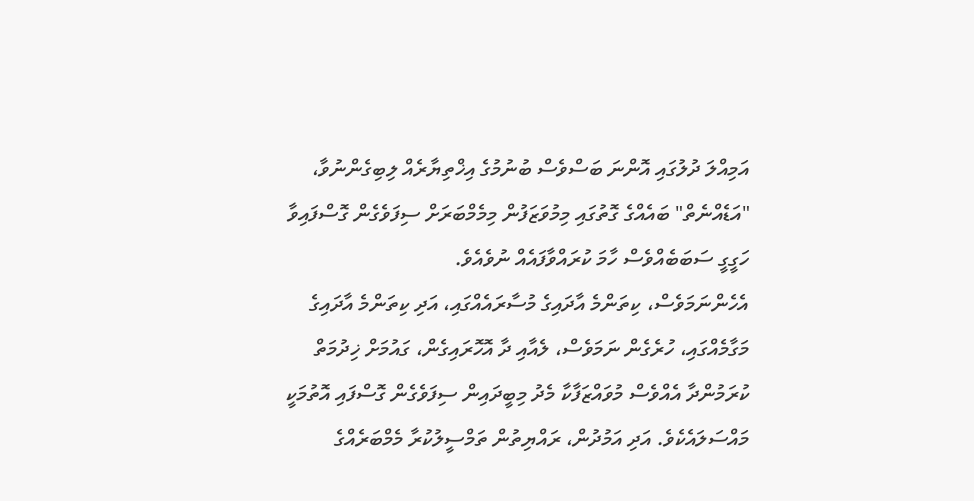އަމިއްލަ ދުލުގައި އޮންނަ ބަސްވެސް ބުނުމުގެ އިޚްތިޔާރެއް ލިބިގެންނުވާ، "އަޑެއްނެތް" ބައެއްގެ ގޮތުގައި މިމުވަޒަފުން މިމެމްބަރަށް ސިފަވެގެން ގޮސްފައިވާ ހަގީގީ ސަބަބެއްވެސް ހާމަ ކުރައްވާފައެއް ނުވެއެވެ.
އެހެންނަމަވެސް، ކިތަންމެ އާދައިގެ މުސާރައެއްގައި، އަދި ކިތަންމެ އާދައިގެ މަގާމެއްގައި، ހުރެގެން ނަމަވެސް، ލެއާއި ދާ އޮހޮރައިގެން، ގައުމަށް ޚިދުމަތް ކުރަމުންދާ އެއްވެސް މުވައްޒަފާކާ މެދު މިބީދައިން ސިފަވެގެން ގޮސްފައި އޮތުމަކީ މައްސަލައެކެވެ. އަދި އަމުދުން، ރައްޔިތުން ތަމްސީލުކުރާ މެމްބަރެއްގެ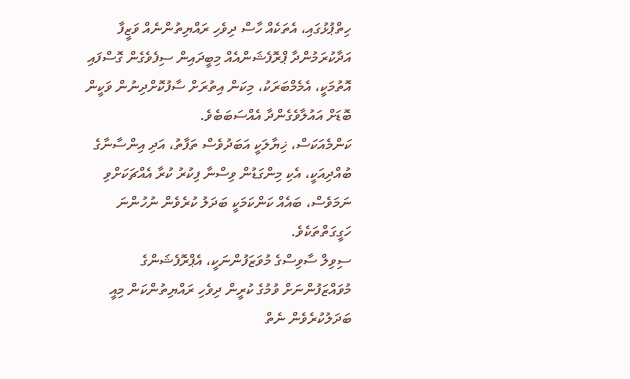ހިތްޕުޅުގައި، އެތަކެއް ހާސް ދިވެހި ރައްޔިތުންނެއް ވަޒީފާ އަދާކުރަމުންދާ ޕްރޮފެޝަންއެއް މިބީދައިން ސިފެވެގެން ގޮސްފައި އޮތުމަކީ، އެމެމްބަރަކު، މިކަން އިތުރަށް ސާފުކޮށްދިނުން ވަކީން ބޮޑަށް އައުލާވެގެންދާ އެއްސަބަބެވެ.
ކަންމެއަކަސް، ޚިޔާލަކީ އަބަދުވެސް ތަފާތު، އަދި އިންސާނާގެ ބުއްދިއަކީ، އެކި މިންގަޑުން ވިސްނާ ފިކުރު ކުރާ އެއްޗަކަށްވި ނަމަވެސް، ބައެއް ކަންކަމަކީ ބަދަލު ކުރެވެން ނުހުންނަ ހަގީގަތްތަކެވެ.
ސިވިލް ސާވިސްގެ މުވަޒަފުންނަކީ، އެޕްރޮފެޝަންގެ މުވައްޒަފުންނަށް ވުމުގެ ކުރީން ދިވެހި ރައްޔިތުންކަން މިއީ ބަދަލުކުރެވެން ނެތް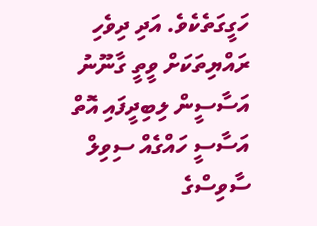ހަގީގަތެކެވެ. އަދި ދިވެހި ރައްޔިތަކަށް ވީތީ ގާނޫނު އަސާސީން ލިބިދީފައި އޮތް އަސާސީ ހައްގެއް ސިވިލް ސާވިސްގެ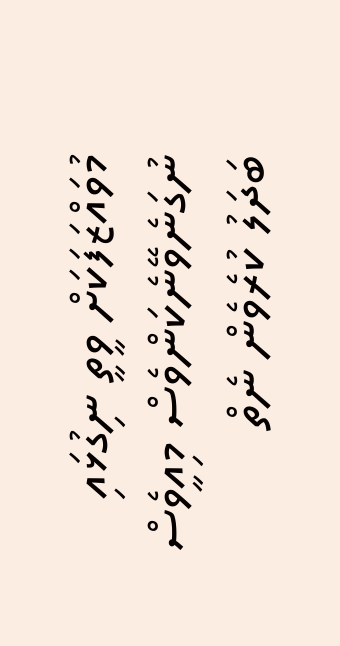މުވައްޒަފަކަށް ވީތީ ނިގުޅައި ނުގަނެވޭނެކަންވެސް މިއީވެސް ބަދަލު ކުރެވެން ނެތް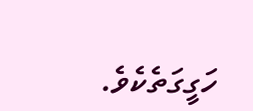ހަގީގަތެކެވެ.